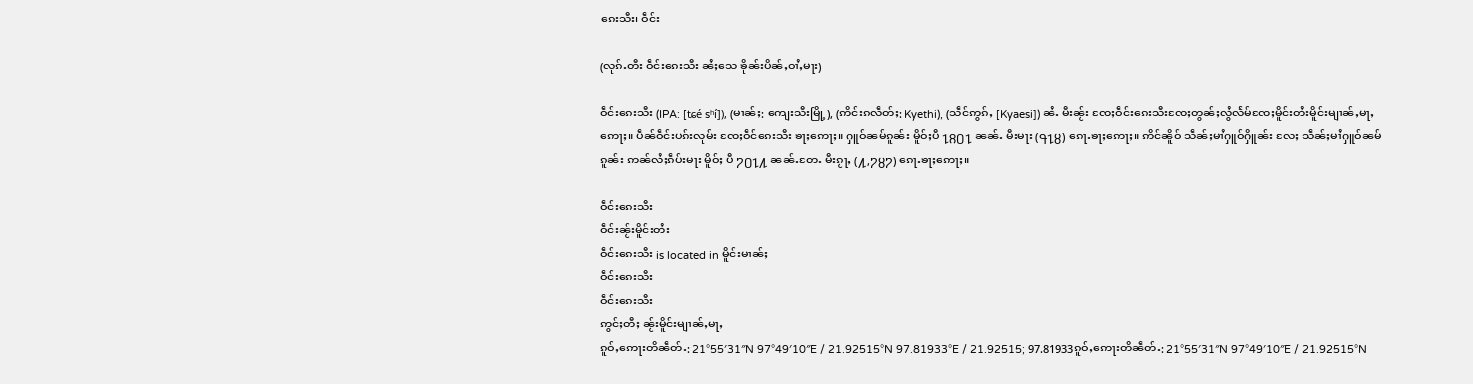ၵေးသီး၊ ဝဵင်း

(လုၵ်ႉတီး ဝဵင်းၵေးသီး ၼႆႈသေ ၶိုၼ်းပိၼ်ႇဝၢႆႇမႃး)

ဝဵင်းၵေးသီး (IPA: [ʨé sʰí]), (မၢၼ်ႈ: ကျေးသီးမြို့), (ဢိင်းၵလဵတ်ႈ: Kyethi), (သဵင်ဢွၵ်ႇ [Kyaesi]) ၼႆႉ မီးၼႂ်း ၸႄႈဝဵင်းၵေးသီးၸႄႈတွၼ်ႈလွႆလႅမ်ၸႄႈမိူင်းတႆးမိူင်းမျၢၼ်ႇမႃႇ ဢေႃႈ။ ပဵၼ်ဝဵင်းပၵ်းလုမ်း ၸႄႈဝဵင်ၵေးသီး ၶႃႈဢေႃႈ။ ႁူဝ်ၼမ်ၵူၼ်း မိူဝ်ႈပီ ႑႙႐႑ ၼၼ်ႉ မီးမႃး (႖႑႘) ၵေႃႉၶႃႈဢေႃႈ။ ဢိင်ၼိူဝ် သဵၼ်ႈမၢႆႁူဝ်ႁိူၼ်း လႄႈ သဵၼ်ႈမၢႆႁူဝ်ၼမ်ၵူၼ်း ဢၼ်လႆႈၵဵပ်းမႃး မိူဝ်ႈ ပီ ႒႐႑႔ ၼၼ်ႉတႄႉ မီးၵႂႃႇ (႔,႒႘႒) ၵေႃႉၶႃႈဢေႃႈ။

ဝဵင်းၵေးသီး
ဝဵင်းၼႂ်းမိူင်းတႆး
ဝဵင်းၵေးသီး is located in မိူင်းမၢၼ်ႈ
ဝဵင်းၵေးသီး
ဝဵင်းၵေးသီး
ဢွင်ႈတီႈ ၼႂ်းမိူင်းမျၢၼ်ႇမႃႇ
ၵူဝ်ႇဢေႃးတိၼဵတ်ႉ: 21°55′31″N 97°49′10″E / 21.92515°N 97.81933°E / 21.92515; 97.81933ၵူဝ်ႇဢေႃးတိၼဵတ်ႉ: 21°55′31″N 97°49′10″E / 21.92515°N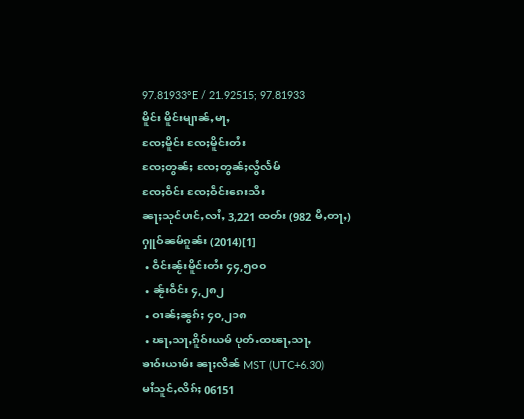97.81933°E / 21.92515; 97.81933
မိူင်း မိူင်းမျၢၼ်ႇမႃႇ
ၸႄႈမိူင်း ၸႄႈမိူင်းတႆး
ၸႄႈတွၼ်ႈ ၸႄႈတွၼ်ႈလွႆလႅမ်
ၸႄႈဝဵင်း ၸႄႈဝဵင်းၵေးသီး
ၼႃႈသုင်ပၢင်ႇလၢႆႇ 3,221 ထတ်း (982 မီႇတႃႇ)
ႁူဝ်ၼမ်ၵူၼ်း (2014)[1]
 • ဝဵင်းၼႂ်းမိူင်းတႆး ၄၄,၅၀၀
 • ၼႂ်းဝဵင်း ၄,၂၈၂
 • ဝၢၼ်ႈၼွၵ်ႈ ၄၀,၂၁၈
 • ၽႃႇသႃႇၵိူဝ်းယမ် ပုတ်ႉထၽႃႇသႃႇ
ၶၢဝ်းယၢမ်း ၼႃႈလိၼ် MST (UTC+6.30)
မၢႆသူင်ႇလိၵ်ႈ 06151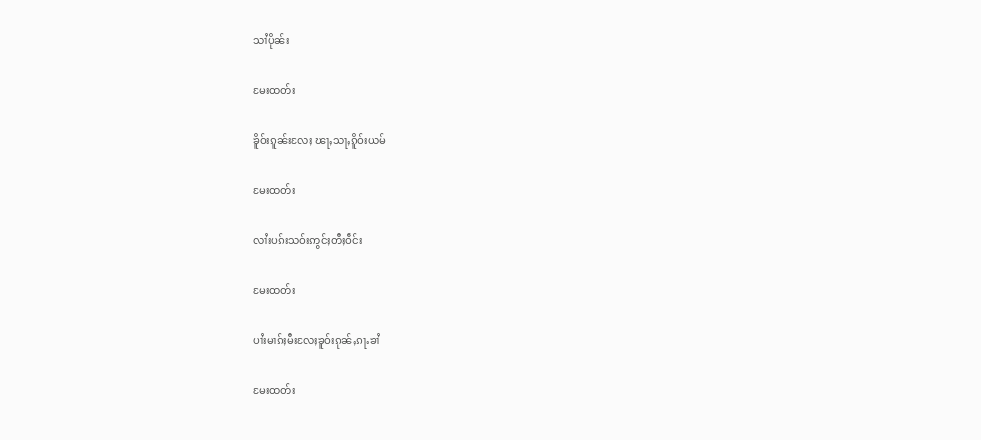သၢႆပိုၼ်း

မႄးထတ်း

ၶိူဝ်းၵူၼ်းလႄႈ ၽႃႇသႃႇၵိူဝ်းယမ်

မႄးထတ်း

လၢႆးပၵ်းသဝ်းဢွင်ႈတီႈဝဵင်း

မႄးထတ်း

ပၢႆးမၢၵ်ႈမီးလႄႈၶူဝ်းၵုၼ်ႇၵႃႉၶၢႆ

မႄးထတ်း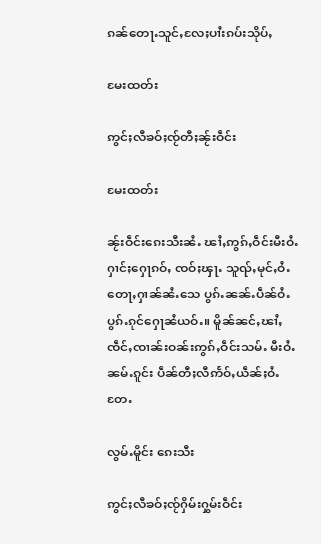ၵၼ်တေႃႉသူင်ႇလႄႈပၢႆးၵပ်းသိုပ်ႇ

မႄးထတ်း

ဢွင်ႈလီၶဝ်ႈၸႂ်တီႈၼႂ်းဝဵင်း

မႄးထတ်း

ၼႂ်းဝဵင်းၵေးသီးၼႆႉ ၽၢႆႇဢွၵ်ႇဝဵင်းမီးဝႆႉႁၢင်ႈႁေႃၵဝ်ႇ ၸဝ်ႈၾႃႉ သူၺ်ႇမုင်ႇဝႆႉတေႃႇႁၢၼ်ၼႆႉသေ ပွၵ်ႉၼၼ်ႉပဵၼ်ဝႆႉပွၵ်ႉၵုင်ႁေႃၼႆယဝ်ႉ။ မိူၼ်ၼင်ႇၽၢႆႇၸဵင်ႇၸၢၼ်းဝၼ်းဢွၵ်ႇဝဵင်းသမ်ႉ မီးဝႆႉၼမ်ႉၵူင်း ပဵၼ်တီႈလီဢႅဝ်ႇယဵၼ်ႈဝႆႉတႄႉ

လွမ်ႉမိူင်း ၵေးသီး

ဢွင်ႈလီၶဝ်ႈၸႂ်ႁိမ်းႁွမ်းဝဵင်း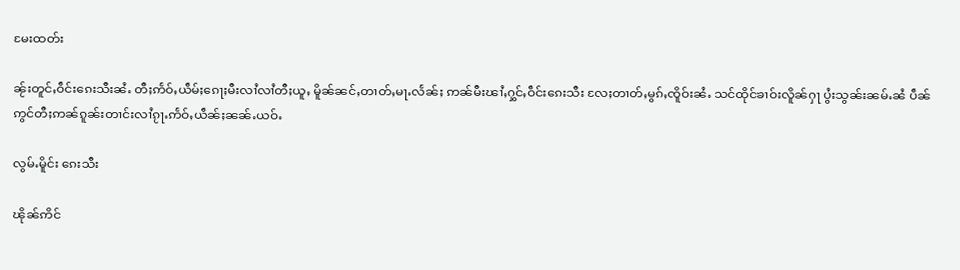မႄးထတ်း

ၼႂ်းတူင်ႇဝဵင်းၵေးသီးၼႆႉ တီႈဢႅဝ်ႇယဵမ်ႈၵေႃႈမီးလၢႆလၢႆတီႈယူႇ မိူၼ်ၼင်ႇတၢတ်ႇမႃႉလႅၼ်ႈ ဢၼ်မီးၽၢႆႇႁွင်ႇဝဵင်းၵေးသီး လႄႈတၢတ်ႇမွၵ်ႇၸိူဝ်းၼႆႉ သင်ထိုင်ၶၢဝ်းလိူၼ်ႁႃ ပွႆးသွၼ်းၼမ်ႉၼႆ ပဵၼ်ဢွင်တီႈဢၼ်ၵူၼ်းတၢင်းလၢႆၵႂႃႉဢႅဝ်ႇယဵၼ်ႈၼၼ်ႉယဝ်ႉ

လွမ်ႉမိူင်း ၵေးသီး

ၽိုၼ်ဢိင်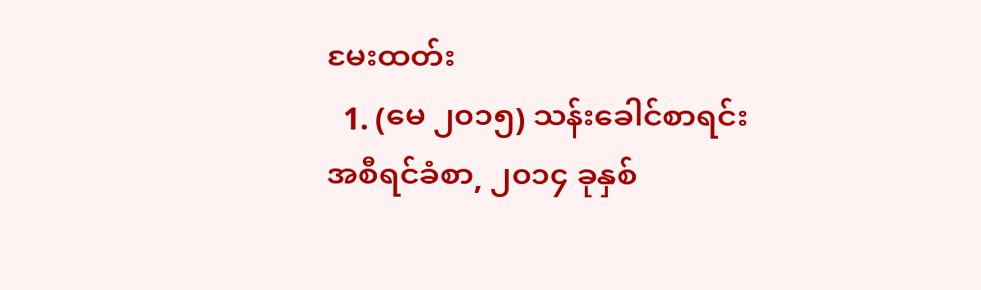မႄးထတ်း
  1. (မေ ၂၀၁၅) သန်းခေါင်စာရင်း အစီရင်ခံစာ, ၂၀၁၄ ခုနှစ်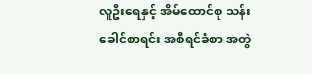လူဦးရေနှင့် အိမ်ထောင်စု သန်းခေါင်စာရင်း အစီရင်ခံစာ အတွဲ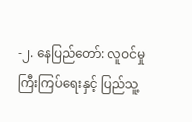-၂. နေပြည်တော်: လူဝင်မှုကြီးကြပ်ရေးနှင့် ပြည်သူ့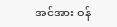အင်အား ဝန်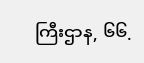ကြီးဌာန, ၆၆.